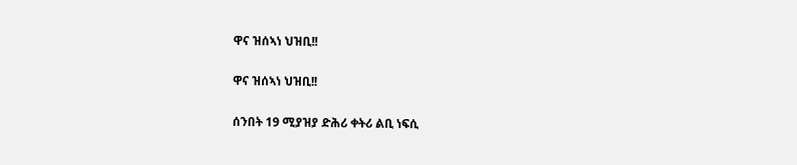ዋና ዝሰኣነ ህዝቢ!!

ዋና ዝሰኣነ ህዝቢ!!

ሰንበት 19 ሚያዝያ ድሕሪ ቀትሪ ልቢ ነፍሲ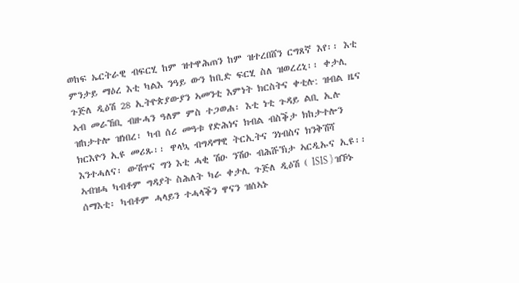ወከፍ ኤርትራዊ ብፍርሂ ከም ዝተዋሕጠን ከም ዝተረበሸን ርግጸኛ እየ፡፡ እቲ ምንታይ ማዕረ እቲ ካልእ ንዓይ ውን ከቢድ ፍርሂ ስለ ዝወረረኒ፡፡ ቀታሊ ጉጅለ ዲዕሽ 28 ኢትዮጵያውያን ኣመንቲ እምነት ክርስትና ቀቲሉ: ዝብል ዜና ኣብ መራኸቢ ብዙሓን ዓለም ምስ ተጋወሐ፡ እቲ ነቲ ጉዳይ ልቢ ኢሉ ዝከታተሎ ዝነበረ፡ ካብ ሰሪ መዓቱ የድሕነና ክብል ብስቕታ ክከታተሎን ክርእዮን ኢዩ መሪጹ፡፡ ዋላኳ ብግዳማዊ ትርኢትና ንነብስና ክንቅሽሻ እንተሓለና፡ ውሽጥና ግን እቲ ሓቂ ሽዑ ንሽዑ ብሕሹኽታ ኣርዲኡና ኢዩ፡፡ ኣብዝሓ ካብቶም ግዳያት ስሕለት ካራ ቀታሊ ጉጅለ ዲዕሽ ( ISIS ) ዝኾኑ ሰማእቲ፡ ካብቶም ሓላይን ተሓላቕን ዋናን ዝሰኣኑ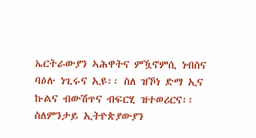ኤርትራውያን ኣሕዋትና ምዃኖምሲ ነብስና ባዕሉ ነጊሩና ኢዩ፡፡ ስለ ዝኾነ ድማ ኢና ኩልና ብውሽጥና ብፍርሂ ዝተወሪርና፡፡ ስለምንታይ ኢትዮጵያውያን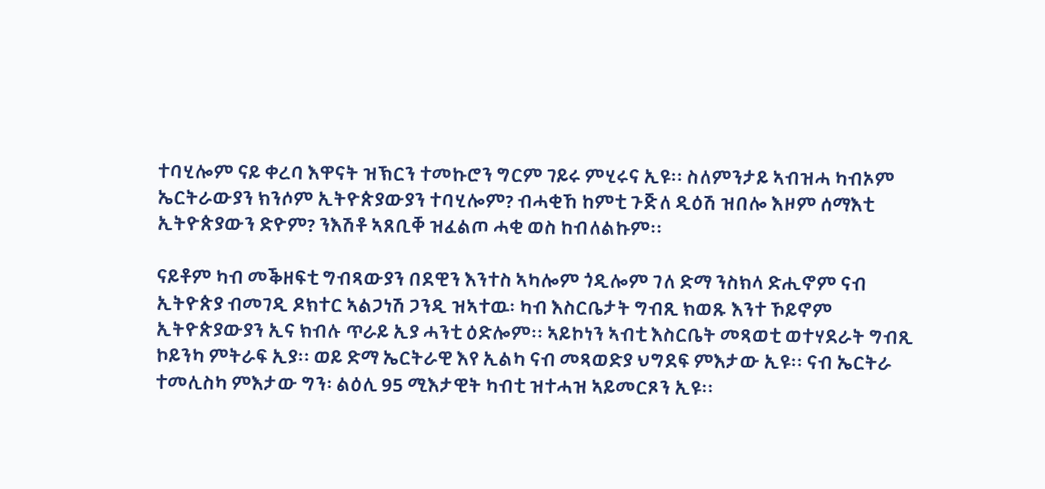ተባሂሎም ናይ ቀረባ እዋናት ዝኽርን ተመኩሮን ግርም ገይሩ ምሂሩና ኢዩ፡፡ ስለምንታይ ኣብዝሓ ካብኦም ኤርትራውያን ክንሶም ኢትዮጵያውያን ተባሂሎም? ብሓቂኸ ከምቲ ጉጅለ ዲዕሽ ዝበሎ እዞም ሰማእቲ ኢትዮጵያውን ድዮም? ንእሽቶ ኣጸቢቐ ዝፈልጦ ሓቂ ወስ ከብለልኩም፡፡

ናይቶም ካብ መቕዘፍቲ ግብጻውያን በደዊን እንተስ ኣካሎም ጎዲሎም ገለ ድማ ንስክላ ድሒኖም ናብ ኢትዮጵያ ብመገዲ ዶክተር ኣልጋነሽ ጋንዲ ዝኣተዉ፡ ካብ እስርቤታት ግብጺ ክወጹ እንተ ኾይኖም ኢትዮጵያውያን ኢና ክብሉ ጥራይ ኢያ ሓንቲ ዕድሎም፡፡ ኣይኮነን ኣብቲ እስርቤት መጻወቲ ወተሃደራት ግብጺ ኮይንካ ምትራፍ ኢያ፡፡ ወይ ድማ ኤርትራዊ እየ ኢልካ ናብ መጻወድያ ህግደፍ ምእታው ኢዩ፡፡ ናብ ኤርትራ ተመሊስካ ምእታው ግን፡ ልዕሊ 95 ሚእታዊት ካብቲ ዝተሓዝ ኣይመርጾን ኢዩ፡፡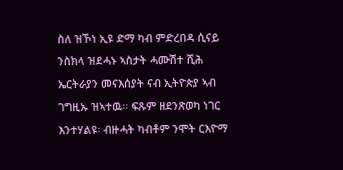ስለ ዝኾነ ኢዩ ድማ ካብ ምድረበዳ ሲናይ ንስክላ ዝደሓኑ ኣስታት ሓሙሽተ ሺሕ ኤርትራያን መናእሰያት ናብ ኢትዮጵያ ኣብ ገግዚኡ ዝኣተዉ፡፡ ፍጹም ዘደንጽወካ ነገር እንተሃልዩ፡ ብዙሓት ካብቶም ንሞት ርእዮማ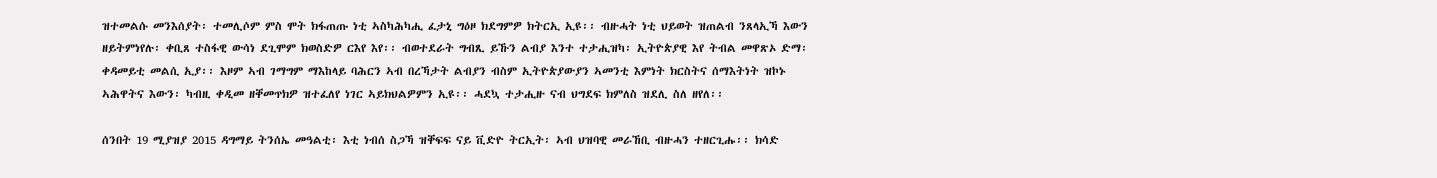ዝተመልሱ መንእሰያት፡ ተመሊሶም ምስ ሞት ክፋጠጡ ነቲ ኣስካሕካሒ ፈታኒ ግዕዞ ክደግምዎ ክትርኢ ኢዩ፡፡ ብዙሓት ነቲ ህይወት ዝጠልብ ንጸላኢኻ እውን ዘይትምነየሉ፡ ቀቢጸ ተስፋዊ ውሳነ ደጊሞም ክወስድዎ ርእየ እየ፡፡ ብወተደራት ግብጺ ይኹን ልብያ እንተ ተታሒዝካ፡ ኢትዮጵያዊ እየ ትብል መዋጽኦ ድማ፡ ቀዳመይቲ መልሲ ኢያ፡፡ እዞም ኣብ ገማግም ማእከላይ ባሕርን ኣብ በረኻታት ልብያን ብስም ኢትዮጵያውያን ኣመንቲ እምነት ክርስትና ሰማእትነት ዝኮኑ ኣሕዋትና እውን፡ ካብዚ ቀዲመ ዘቐመጥክዎ ዝተፈለየ ነገር ኣይክህልዎምን ኢዩ፡፡ ሓደኳ ተታሒዙ ናብ ህግደፍ ክምለስ ዝደሊ ስለ ዘየለ፡፡

ሰንበት 19 ሚያዝያ 2015 ዳግማይ ትንሰኤ መዓልቲ፡ እቲ ነብሰ ስጋኻ ዝቐፍፍ ናይ ቪድዮ ትርኢት፡ ኣብ ህዝባዊ መራኸቢ ብዙሓን ተዘርጊሑ፡፡ ክሳድ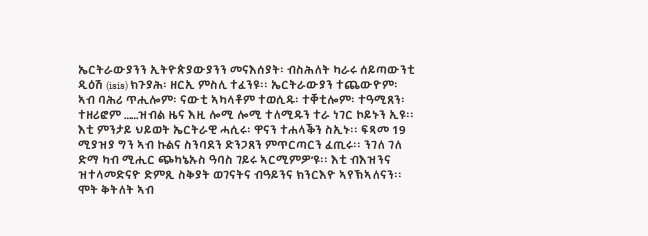ኤርትራውያንን ኢትዮጵያውያንን መናእሰያት፡ ብስሕለት ካራሩ ሰይጣውንቲ ዲዕሽ (isis) ክጉያሕ፡ ዘርኢ ምስሊ ተፈንዩ፡፡ ኤርትራውያን ተጨውዮም፡ ኣብ ባሕሪ ጥሒሎም፡ ናውቲ ኣካላቶም ተወሲዱ፡ ተቐቲሎም፡ ተዓሚጸን፡ ተዘሪፎም ……ዝብል ዜና እዚ ሎሚ ሎሚ ተለሚዱን ተራ ነገር ኮይኑን ኢዩ፡፡ እቲ ምንታይ ህይወት ኤርትራዊ ሓሲሩ፡ ዋናን ተሐላቕን ስኢኑ፡፡ ፍጻመ 19 ሚያዝያ ግን ኣብ ኩልና ስንባደን ድንጋጸን ምጥርጣርን ፈጢሩ፡፡ ንገለ ገለ ድማ ካብ ሚሒር ጭካኔኡስ ዓባስ ገይሩ ኣርሚምዎʼዩ፡፡ እቲ ብእዝንና ዝተላመድናዮ ድምጺ ስቅያት ወገናትና ብዓይንና ክንርእዮ ኣየኽኣለናን፡፡ ሞት ቅትለት ኣብ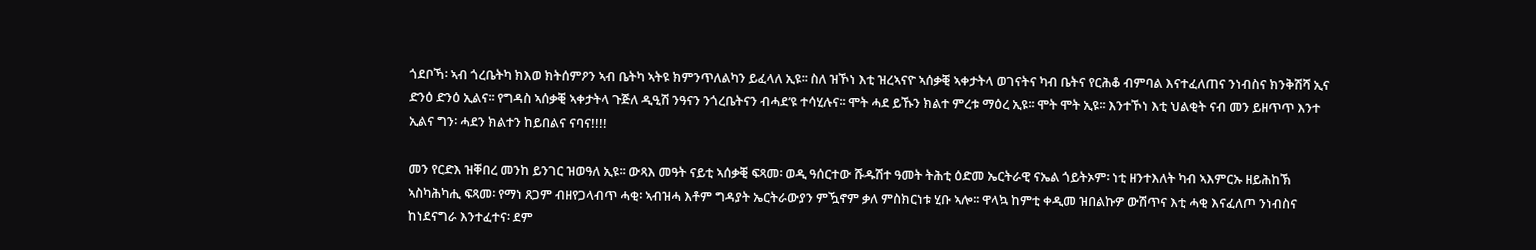ጎደቦኻ፡ ኣብ ጎረቤትካ ክእወ ክትሰምዖን ኣብ ቤትካ ኣትዩ ክምንጥለልካን ይፈላለ ኢዩ፡፡ ስለ ዝኾነ እቲ ዝረኣናዮ ኣሰቃቒ ኣቀታትላ ወገናትና ካብ ቤትና የርሕቆ ብምባል እናተፈለጠና ንነብስና ክንቅሽሻ ኢና ድንዕ ድንዕ ኢልና፡፡ የግዳስ ኣሰቃቒ ኣቀታትላ ጉጅለ ዲዒሽ ንዓናን ንጎረቤትናን ብሓደʼዩ ተሳሂሉና፡፡ ሞት ሓደ ይኹን ክልተ ምረቱ ማዕረ ኢዩ፡፡ ሞት ሞት ኢዩ፡፡ እንተኾነ እቲ ህልቂት ናብ መን ይዘጥጥ እንተ ኢልና ግን፡ ሓደን ክልተን ከይበልና ናባና!!!!

መን የርድእ ዝቐበረ መንከ ይንገር ዝወዓለ ኢዩ፡፡ ውጻእ መዓት ናይቲ ኣሰቃቒ ፍጻመ፡ ወዲ ዓሰርተው ሹዱሽተ ዓመት ትሕቲ ዕድመ ኤርትራዊ ናኤል ጎይትኦም፡ ነቲ ዘንተእለት ካብ ኣእምርኡ ዘይሕከኽ ኣስካሕካሒ ፍጻመ፡ የማነ ጸጋም ብዘየጋላብጥ ሓቂ፡ ኣብዝሓ እቶም ግዳያት ኤርትራውያን ምዃኖም ቃለ ምስክርነቱ ሂቡ ኣሎ፡፡ ዋላኳ ከምቲ ቀዲመ ዝበልኩዎ ውሽጥና እቲ ሓቂ እናፈለጦ ንነብስና ከነደናግራ እንተፈተና፡ ደም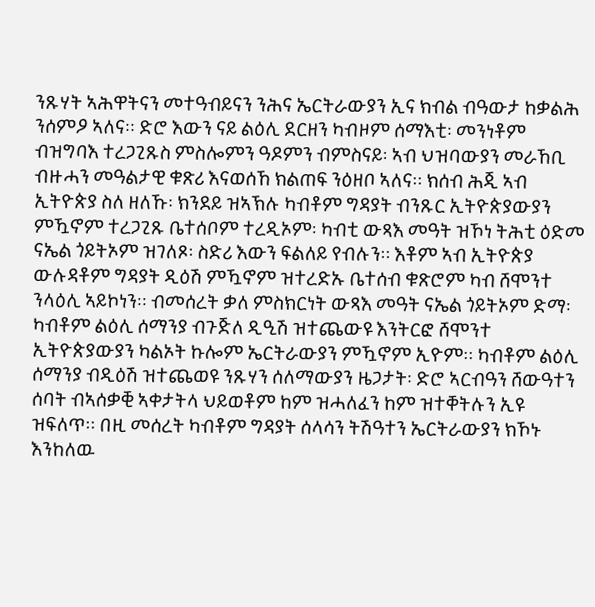ንጹሃት ኣሕዋትናን መተዓብይናን ንሕና ኤርትራውያን ኢና ክብል ብዓውታ ከቃልሕ ንሰምዖ ኣለና፡፡ ድሮ እውን ናይ ልዕሊ ደርዘን ካብዞም ሰማእቲ፡ መንነቶም ብዝግባእ ተረጋጊጹስ ምስሎምን ዓዶምን ብምስናይ፡ ኣብ ህዝባውያን መራኸቢ ብዙሓን መዓልታዊ ቁጽሪ እናወሰኸ ክልጠፍ ንዕዘቦ ኣለና፡፡ ክሰብ ሕጂ ኣብ ኢትዮጵያ ስለ ዘለኹ፡ ክንደይ ዝኣኽሉ ካብቶም ግዳያት ብንጹር ኢትዮጵያውያን ምዃኖም ተረጋጊጹ ቤተሰቦም ተረዲኦም፡ ካብቲ ውጻእ መዓት ዝኾነ ትሕቲ ዕድመ ናኤል ጎይትኦም ዝገለጾ፡ ስድሪ እውን ፍልለይ የብሉን፡፡ እቶም ኣብ ኢትዮጵያ ውሉዳቶም ግዳያት ዲዕሽ ምዃኖም ዝተረድኡ ቤተሰብ ቁጽሮም ካብ ሸሞንተ ንላዕሊ ኣይኮነን፡፡ ብመሰረት ቃለ ምስክርነት ውጻእ መዓት ናኤል ጎይትኦም ድማ፡ ካብቶም ልዕሊ ሰማንያ ብጉጅለ ዲዒሽ ዝተጨውዩ እንትርፎ ሸሞንተ ኢትዮጵያውያን ካልኦት ኩሎም ኤርትራውያን ምዃኖም ኢዮም፡፡ ካብቶም ልዕሊ ሰማንያ ብዲዕሽ ዝተጨወዩ ንጹሃን ሰለማውያን ዜጋታት፡ ድሮ ኣርብዓን ሸውዓተን ሰባት ብኣሰቃቒ ኣቀታትላ ህይወቶም ከም ዝሓለፈን ከም ዝተቐትሉን ኢዩ ዝፍለጥ፡፡ በዚ መሰረት ካብቶም ግዳያት ሰላሳን ትሽዓተን ኤርትራውያን ክኾኑ እንከለዉ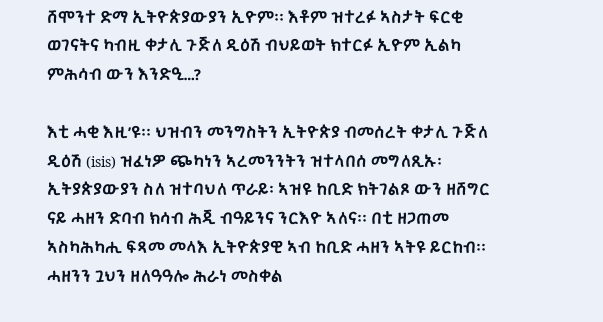ሸሞንተ ድማ ኢትዮጵያውያን ኢዮም፡፡ እቶም ዝተረፉ ኣስታት ፍርቂ ወገናትና ካብዚ ቀታሊ ጉጅለ ዲዕሽ ብህይወት ክተርፉ ኢዮም ኢልካ ምሕሳብ ውን እንድዒ…?

እቲ ሓቂ እዚʼዩ፡፡ ህዝብን መንግስትን ኢትዮጵያ ብመሰረት ቀታሊ ጉጅለ ዲዕሽ (isis) ዝፈነዎ ጭካነን ኣረመንንትን ዝተላበሰ መግለጺኡ፡ ኢትያጵያውያን ስለ ዝተባህለ ጥራይ፡ ኣዝዩ ከቢድ ክትገልጾ ውን ዘሸግር ናይ ሓዘን ድባብ ክሳብ ሕጂ ብዓይንና ንርእዮ ኣለና፡፡ በቲ ዘጋጠመ ኣስካሕካሒ ፍጻመ መላእ ኢትዮጵያዊ ኣብ ከቢድ ሓዘን ኣትዩ ይርከብ፡፡ ሓዘንን ጓህን ዘለዓዓሎ ሕራነ መስቀል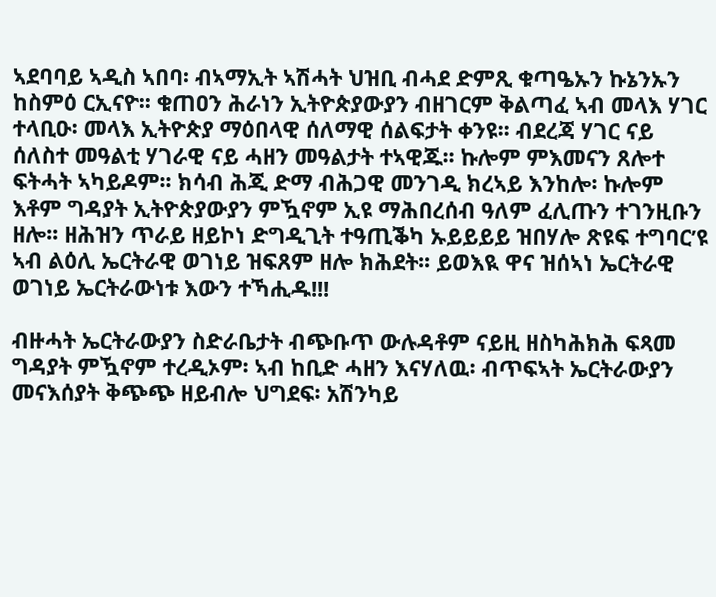ኣደባባይ ኣዲስ ኣበባ፡ ብኣማኢት ኣሽሓት ህዝቢ ብሓደ ድምጺ ቁጣዔኡን ኩኔንኡን ከስምዕ ርኢናዮ፡፡ ቁጠዐን ሕራነን ኢትዮጵያውያን ብዘገርም ቅልጣፈ ኣብ መላእ ሃገር ተላቢዑ፡ መላእ ኢትዮጵያ ማዕበላዊ ሰለማዊ ሰልፍታት ቀንዩ፡፡ ብደረጃ ሃገር ናይ ሰለስተ መዓልቲ ሃገራዊ ናይ ሓዘን መዓልታት ተኣዊጁ፡፡ ኩሎም ምእመናን ጸሎተ ፍትሓት ኣካይዶም፡፡ ክሳብ ሕጂ ድማ ብሕጋዊ መንገዲ ክረኣይ እንከሎ፡ ኩሎም እቶም ግዳያት ኢትዮጵያውያን ምዃኖም ኢዩ ማሕበረሰብ ዓለም ፈሊጡን ተገንዚቡን ዘሎ፡፡ ዘሕዝን ጥራይ ዘይኮነ ድግዲጊት ተዓጢቕካ ኡይይይይ ዝበሃሎ ጽዩፍ ተግባርʼዩ ኣብ ልዕሊ ኤርትራዊ ወገነይ ዝፍጸም ዘሎ ክሕደት፡፡ ይወእዪ ዋና ዝሰኣነ ኤርትራዊ ወገነይ ኤርትራውነቱ እውን ተኻሒዱ!!!

ብዙሓት ኤርትራውያን ስድራቤታት ብጭቡጥ ውሉዳቶም ናይዚ ዘስካሕክሕ ፍጻመ ግዳያት ምዃኖም ተረዲኦም፡ ኣብ ከቢድ ሓዘን እናሃለዉ፡ ብጥፍኣት ኤርትራውያን መናእሰያት ቅጭጭ ዘይብሎ ህግደፍ፡ አሽንካይ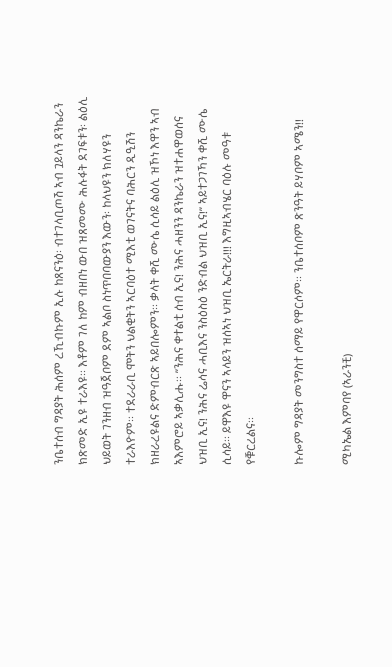ንቤተሰብ ግዳያት ሕሰም ረኺብኩም ኢሉ ከጸናንዕ፡ ብተገላቢጦሽ ኣብ ጓይላን ዳንኬራን ክጽመድ ኢዩ ተራእዩ፡፡ እቶም ገለ ከም ብዘበነ ውበ ዝጸመሙ ሕሉፋት ደገፍቱን፡ ልዕሊ ህይወት ገንዘብ ዝዓጀቦም ደም ኣልቦ ስነጥበባውያን እውን፡ ከላህዩን ክለሃዩን ተራእዮም፡፡ ተደራራቢ ሞትን ህልቂትን ኣርባዕተ ሚእቲ ወገናትና ባሕርን ዲዒሽን ክዘራረዩልና ድምብርጽ ኣይበሎምን፡፡ ቃላት ቀሺ ሙሴ ሲሳይ ልዕሊ ዝኾነ እዋን ኣብ ኣእምሮይ ኣቃሊሑ፡፡ ”ንሕና ቀተልቲ ሰብ ኢና! ንሕና ሓዘንን ዳንኬራን ዝተሐዋወሰና ህዝቢ ኢና! ንሕና ሬሳና ሓቢእና ንስዕስዕ ንድብል ህዝቢ ኢና!” ኣይተጋገኻን ቀሺ ሙሴ ሲሳይ፡፡ ይዋእዩ ዋናን ኣላይን ዝሰኣነ ህዝቢ ኤርትራ!!! እግዚኣብሄር ባዕሉ መዓቱ የቑርረልና፡፡

ኩሎም ግዳያት መንግስተ ሰማይ የዋርሶም፡፡ ንቤተሰቦም ጽንዓት ይሃቦም ኣሜን!!

ሚካኤል እምባየ (ኣራንቺ)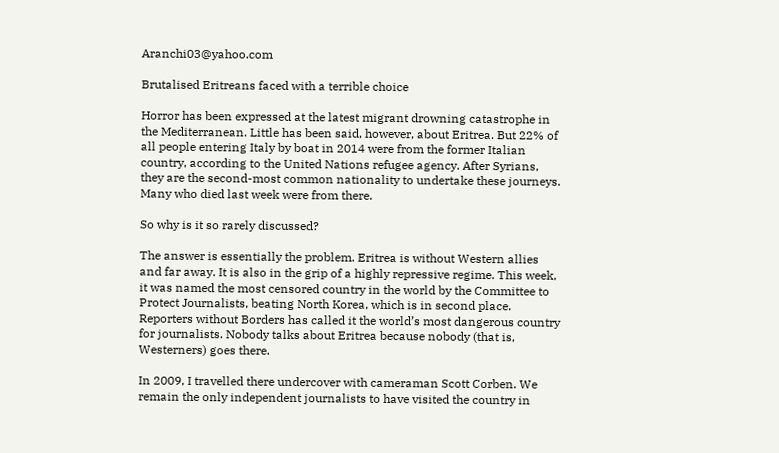Aranchi03@yahoo.com

Brutalised Eritreans faced with a terrible choice

Horror has been expressed at the latest migrant drowning catastrophe in the Mediterranean. Little has been said, however, about Eritrea. But 22% of all people entering Italy by boat in 2014 were from the former Italian country, according to the United Nations refugee agency. After Syrians, they are the second-most common nationality to undertake these journeys. Many who died last week were from there.

So why is it so rarely discussed?

The answer is essentially the problem. Eritrea is without Western allies and far away. It is also in the grip of a highly repressive regime. This week, it was named the most censored country in the world by the Committee to Protect Journalists, beating North Korea, which is in second place. Reporters without Borders has called it the world’s most dangerous country for journalists. Nobody talks about Eritrea because nobody (that is, Westerners) goes there.

In 2009, I travelled there undercover with cameraman Scott Corben. We remain the only independent journalists to have visited the country in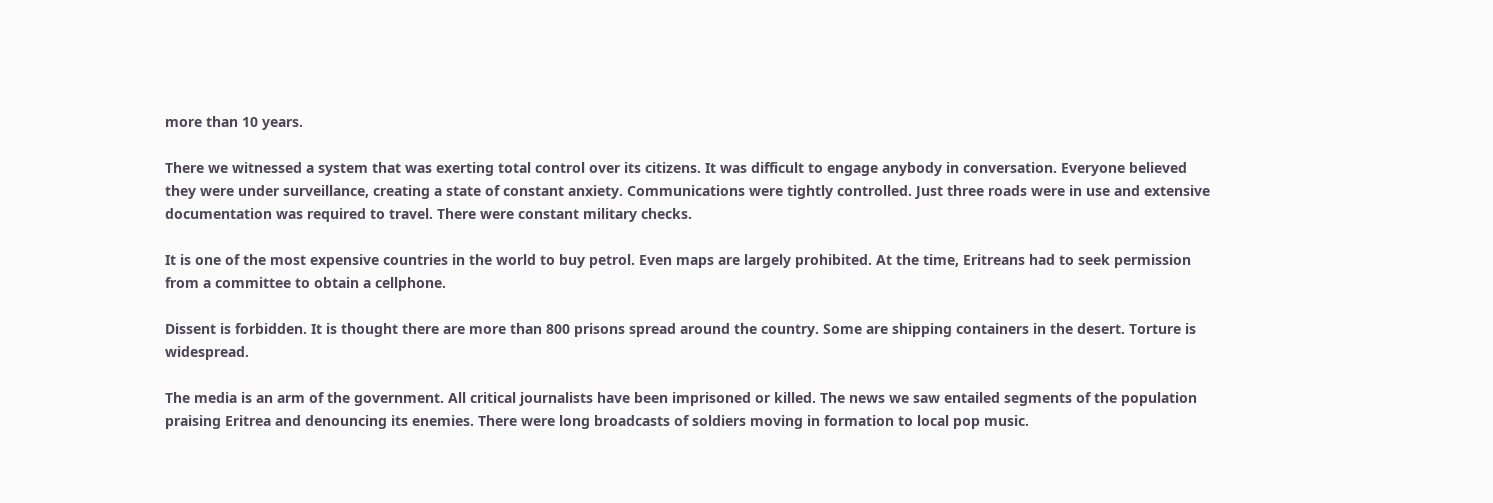more than 10 years.

There we witnessed a system that was exerting total control over its citizens. It was difficult to engage anybody in conversation. Everyone believed they were under surveillance, creating a state of constant anxiety. Communications were tightly controlled. Just three roads were in use and extensive documentation was required to travel. There were constant military checks.

It is one of the most expensive countries in the world to buy petrol. Even maps are largely prohibited. At the time, Eritreans had to seek permission from a committee to obtain a cellphone.

Dissent is forbidden. It is thought there are more than 800 prisons spread around the country. Some are shipping containers in the desert. Torture is widespread.

The media is an arm of the government. All critical journalists have been imprisoned or killed. The news we saw entailed segments of the population praising Eritrea and denouncing its enemies. There were long broadcasts of soldiers moving in formation to local pop music.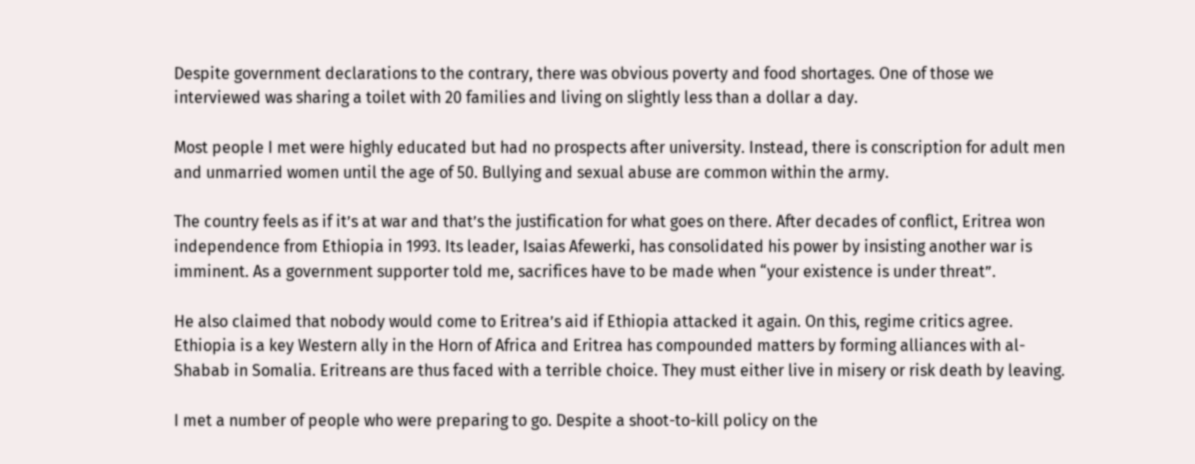Despite government declarations to the contrary, there was obvious poverty and food shortages. One of those we interviewed was sharing a toilet with 20 families and living on slightly less than a dollar a day.

Most people I met were highly educated but had no prospects after university. Instead, there is conscription for adult men and unmarried women until the age of 50. Bullying and sexual abuse are common within the army.

The country feels as if it’s at war and that’s the justification for what goes on there. After decades of conflict, Eritrea won independence from Ethiopia in 1993. Its leader, Isaias Afewerki, has consolidated his power by insisting another war is imminent. As a government supporter told me, sacrifices have to be made when “your existence is under threat”.

He also claimed that nobody would come to Eritrea’s aid if Ethiopia attacked it again. On this, regime critics agree. Ethiopia is a key Western ally in the Horn of Africa and Eritrea has compounded matters by forming alliances with al-Shabab in Somalia. Eritreans are thus faced with a terrible choice. They must either live in misery or risk death by leaving.

I met a number of people who were preparing to go. Despite a shoot-to-kill policy on the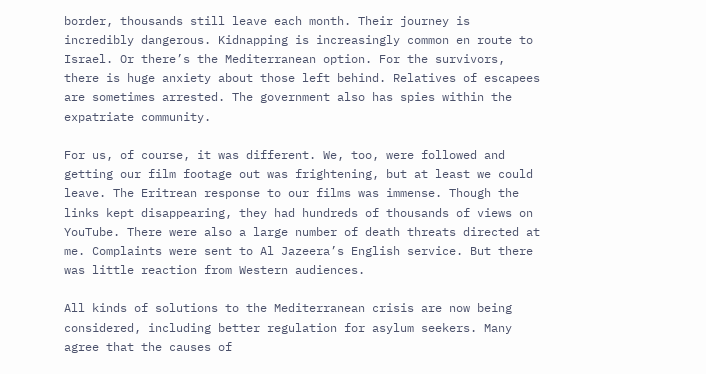border, thousands still leave each month. Their journey is incredibly dangerous. Kidnapping is increasingly common en route to Israel. Or there’s the Mediterranean option. For the survivors, there is huge anxiety about those left behind. Relatives of escapees are sometimes arrested. The government also has spies within the expatriate community.

For us, of course, it was different. We, too, were followed and getting our film footage out was frightening, but at least we could leave. The Eritrean response to our films was immense. Though the links kept disappearing, they had hundreds of thousands of views on YouTube. There were also a large number of death threats directed at me. Complaints were sent to Al Jazeera’s English service. But there was little reaction from Western audiences.

All kinds of solutions to the Mediterranean crisis are now being considered, including better regulation for asylum seekers. Many agree that the causes of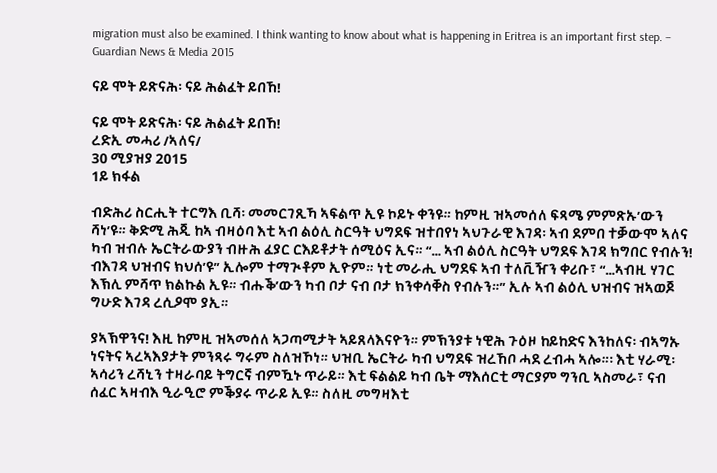migration must also be examined. I think wanting to know about what is happening in Eritrea is an important first step. – Guardian News & Media 2015

ናይ ሞት ይጽናሕ፡ ናይ ሕልፈት ይበኸ!

ናይ ሞት ይጽናሕ፡ ናይ ሕልፈት ይበኸ!
ረድኢ መሓሪ /ኣለና/
30 ሚያዝያ 2015
1ይ ክፋል

ብድሕሪ ስርሒት ተርግእ ቢሻ፡ መመርገጺኻ ኣፍልጥ ኢዩ ኮይኑ ቀንዩ። ከምዚ ዝኣመሰለ ፍጻሜ ምምጽኡ’ውን ሻነ’ዩ። ቅድሚ ሕጂ ከኣ ብዛዕባ እቲ ኣብ ልዕሊ ስርዓት ህግደፍ ዝተበየነ ኣህጉራዊ እገዳ፡ ኣብ ደምበ ተቓውሞ ኣለና ካብ ዝብሉ ኤርትራውያን ብዙሕ ፈያር ርእይቶታት ሰሚዕና ኢና። “… ኣብ ልዕሊ ስርዓት ህግደፍ እገዳ ክግበር የብሉን! ብእገዳ ህዝብና ክህሰ’ዩ” ኢሎም ተማጒቶም ኢዮም። ነቲ መራሒ ህግደፍ ኣብ ተለቪዥን ቀሪቡ፣ “…ኣብዚ ሃገር እኽሊ ምሻጥ ክልኩል ኢዩ። ብሑቕ’ውን ካብ ቦታ ናብ ቦታ ክንቀሳቐስ የብሉን።” ኢሉ ኣብ ልዕሊ ህዝብና ዝኣወጆ ግሁድ እገዳ ረሲዖሞ ያኢ።

ያኣኽዋንና! እዚ ከምዚ ዝኣመሰለ ኣጋጣሚታት ኣይጸላእናዮን። ምኽንያቱ ነዊሕ ጉዕዞ ከይከድና እንከለና፡ ብኣግኡ ነናትና ኣረኣእያታት ምንጻሩ ግሩም ስለዝኾነ። ህዝቢ ኤርትራ ካብ ህግደፍ ዝረኸቦ ሓደ ረብሓ ኣሎ።፡ እቲ ሃራሚ፡ ኣሳሪን ረሻኒን ተዛራባይ ትግርኛ ብምዃኑ ጥራይ። እቲ ፍልልይ ካብ ቤት ማእሰርቲ ማርያም ግንቢ ኣስመራ፣ ናብ ሰፈር ኣዛብእ ዒራዒሮ ምቕያሩ ጥራይ ኢዩ። ስለዚ መግዛእቲ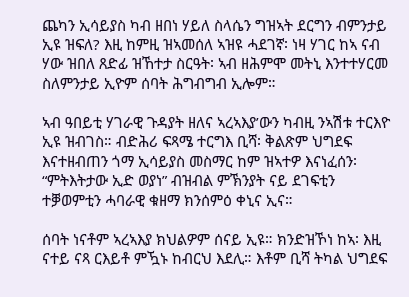ጨካን ኢሳይያስ ካብ ዘበነ ሃይለ ስላሴን ግዝኣት ደርግን ብምንታይ ኢዩ ዝፍለ? እዚ ከምዚ ዝኣመሰለ ኣዝዩ ሓደገኛ፡ ነዛ ሃገር ከኣ ናብ ሃው ዝበለ ጸድፊ ዝኸተታ ስርዓት፡ ኣብ ዘሕምሞ መትኒ እንተተሃርመ ስለምንታይ ኢዮም ሰባት ሕግብግብ ኢሎም።

ኣብ ዓበይቲ ሃገራዊ ጉዳያት ዘለና ኣረኣእያ’ውን ካብዚ ንኣሽቱ ተርእዮ ኢዩ ዝብገስ። ብድሕሪ ፍጻሜ ተርግእ ቢሻ፡ ቅልጽም ህግደፍ እናተዘብጠን ጎማ ኢሳይያስ መስማር ከም ዝኣተዎ እናነፈሰን፡ “ምትእትታው ኢድ ወያነ” ብዝብል ምኽንያት ናይ ደገፍቲን ተቓወምቲን ሓባራዊ ቁዘማ ክንሰምዕ ቀኒና ኢና።

ሰባት ነናቶም ኣረኣእያ ክህልዎም ሰናይ ኢዩ። ክንድዝኾነ ከኣ፡ እዚ ናተይ ናጻ ርእይቶ ምዃኑ ከብርህ እደሊ። እቶም ቢሻ ትካል ህግደፍ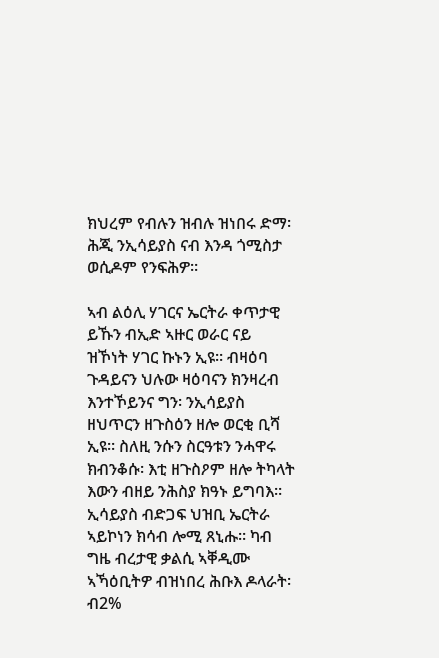ክህረም የብሉን ዝብሉ ዝነበሩ ድማ፡ ሕጂ ንኢሳይያስ ናብ እንዳ ጎሚስታ ወሲዶም የንፍሕዎ።

ኣብ ልዕሊ ሃገርና ኤርትራ ቀጥታዊ ይኹን ብኢድ ኣዙር ወራር ናይ ዝኾነት ሃገር ኩኑን ኢዩ። ብዛዕባ ጉዳይናን ህሉው ዛዕባናን ክንዛረብ እንተኾይንና ግን፡ ንኢሳይያስ ዘህጥርን ዘጉስዕን ዘሎ ወርቂ ቢሻ ኢዩ። ስለዚ ንሱን ስርዓቱን ንሓዋሩ ክብንቆሱ፡ እቲ ዘጉስዖም ዘሎ ትካላት እውን ብዘይ ንሕስያ ክዓኑ ይግባእ። ኢሳይያስ ብድጋፍ ህዝቢ ኤርትራ ኣይኮነን ክሳብ ሎሚ ጸኒሑ። ካብ ግዜ ብረታዊ ቃልሲ ኣቐዲሙ ኣኻዕቢትዎ ብዝነበረ ሕቡእ ዶላራት፡ ብ2%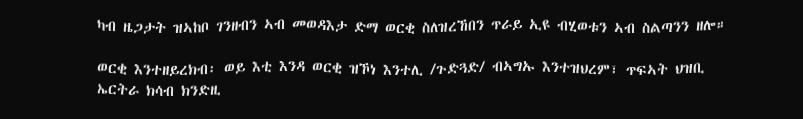ካብ ዜጋታት ዝኣከቦ ገንዘብን ኣብ መወዳእታ ድማ ወርቂ ስለዝረኸበን ጥራይ ኢዩ ብሂወቱን ኣብ ስልጣንን ዘሎ።

ወርቂ እንተዘይረክብ፡ ወይ እቲ እንዳ ወርቂ ዝኾነ እንተሊ /ጉድጓድ/ ብኣግኡ እንተዝህረም፣ ጥፍኣት ህዝቢ ኤርትራ ክሳብ ክንድዚ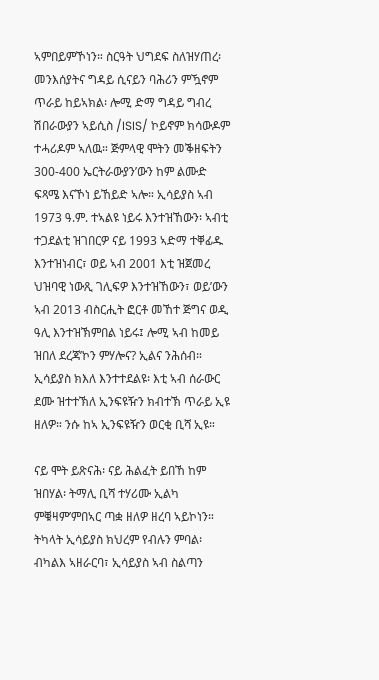ኣምበይምኾነን። ስርዓት ህግደፍ ስለዝሃጠረ፡ መንእሰያትና ግዳይ ሲናይን ባሕሪን ምዃኖም ጥራይ ከይኣክል፡ ሎሚ ድማ ግዳይ ግብረ ሽበራውያን ኣይሲስ /ISIS/ ኮይኖም ክሳውዶም ተሓሪዶም ኣለዉ። ጅምላዊ ሞትን መቕዘፍትን 300-400 ኤርትራውያን’ውን ከም ልሙድ ፍጻሜ እናኾነ ይኸይድ ኣሎ። ኢሳይያስ ኣብ 1973 ዓ.ም. ተኣልዩ ነይሩ እንተዝኸውን፡ ኣብቲ ተጋደልቲ ዝገበርዎ ናይ 1993 ኣድማ ተቐፊዱ እንተዝነብር፣ ወይ ኣብ 2001 እቲ ዝጀመረ ህዝባዊ ነውጺ ገሊፍዎ እንተዝኸውን፣ ወይ’ውን ኣብ 2013 ብስርሒት ፎርቶ መኸተ ጅግና ወዲ ዓሊ እንተዝኽምበል ነይሩ፤ ሎሚ ኣብ ከመይ ዝበለ ደረጃ’ኮን ምሃሎና? ኢልና ንሕሰብ። ኢሳይያስ ክእለ እንተተደልዩ፡ እቲ ኣብ ሰራውር ደሙ ዝተተኽለ ኢንፍዩዥን ክብተኽ ጥራይ ኢዩ ዘለዎ። ንሱ ከኣ ኢንፍዩዥን ወርቂ ቢሻ ኢዩ።

ናይ ሞት ይጽናሕ፡ ናይ ሕልፈት ይበኸ ከም ዝበሃል፡ ትማሊ ቢሻ ተሃሪሙ ኢልካ ምቑዛም’ምበኣር ጣቋ ዘለዎ ዘረባ ኣይኮነን። ትካላት ኢሳይያስ ክህረም የብሉን ምባል፡ ብካልእ ኣዘራርባ፣ ኢሳይያስ ኣብ ስልጣን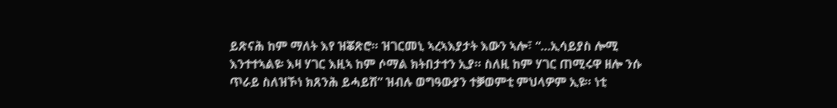ይጽናሕ ከም ማለት እየ ዝቖጽሮ። ዝገርመኒ ኣረኣእያታት እውን ኣሎ፣ “…ኢሳይያስ ሎሚ እንተተኣልዩ፡ እዛ ሃገር እዚኣ ከም ሶማል ክትበታተን ኢያ። ስለዚ ከም ሃገር ጠሚሩዋ ዘሎ ንሱ ጥራይ ስለዝኾነ ክጸንሕ ይሓይሽ” ዝብሉ ወግዓውያን ተቓወምቲ ምህላዎም ኢዩ። ነቲ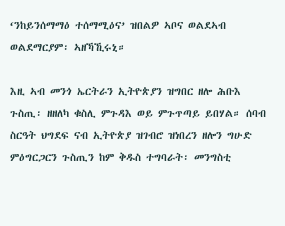‘ንከይንሰማማዕ ተሰማሚዕና’ ዝበልዎ ኣቦና ወልደኣብ ወልደማርያም፡ ኣዘኻኺሩኒ።

እዚ ኣብ መንጎ ኤርትራን ኢትዮጵያን ዝግበር ዘሎ ሕቡእ ጉስጢ፡ ዘዘለካ ቁስሊ ምጉዳእ ወይ ምጉጥጣይ ይበሃል። ሰባብ ስርዓት ህግደፍ ናብ ኢትዮጵያ ዝገብሮ ዝነበረን ዘሎን ግሁድ ምዕግርጋርን ጉስጢን ከም ቅዱስ ተግባራት፡ መንግስቲ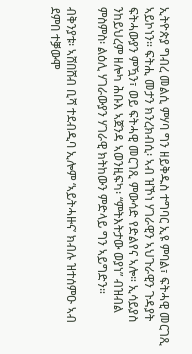ኢትዮጵያ ግብረ መልሲ ምሃባ ግን ዘይቅዱስ ተግባር ኢዩ ምባል፣ ፍትሓዊ መርገጺ ኣይኮነን። ፍትሒ መታን ክንረክብሲ፡ ኣብ ዝኾነ ሃገራዊን ኣህጉራዊን ጉዳያት ፍትሓውያን ምዃን፣ ወይ ፍትሓዊ መርገጺ ምውሳድ የድልየና ኣሎ። ኢሳይያስ ንከይህረም ዘሎካ ሕቡእ ኣጀንዳ ኣወንዚፍካ፡ “ምትእትታው ወያነ” ብዝብል ምስምስ፡ ልዕሊ ሃገራውያን ሃገራዊ ክትከውን ምድላይ ግን ኣይግድን።

ብቅንያቱ፡ ኣሸበሸብ ቢሻ ተደብዲባ ኢሎም ‘ኣይትሓዙና’ ክብሉ ዝተሰምዑ ኣብ ደምበ ተቓውሞ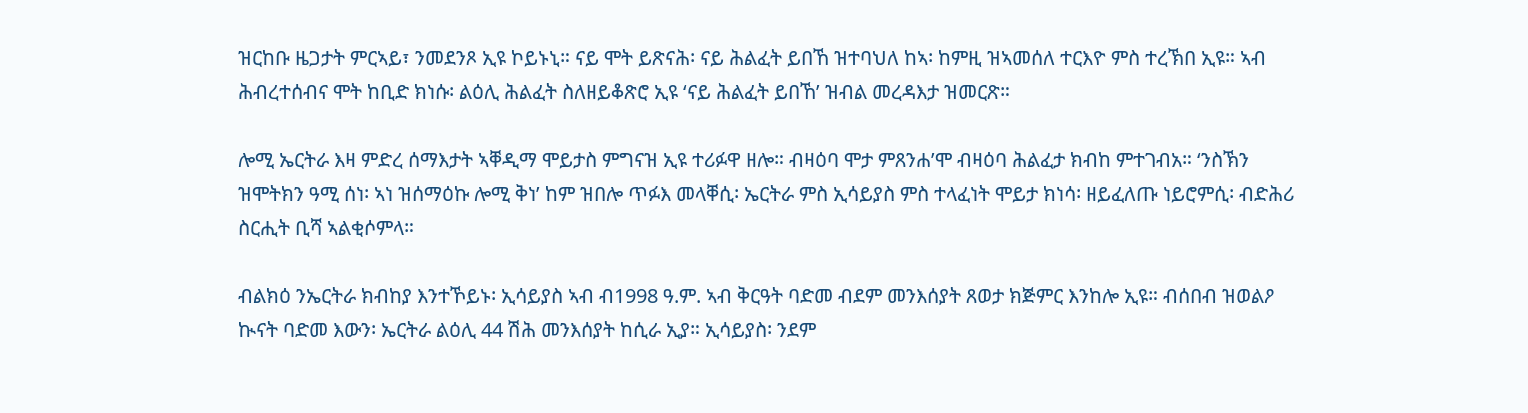ዝርከቡ ዜጋታት ምርኣይ፣ ንመደንጾ ኢዩ ኮይኑኒ። ናይ ሞት ይጽናሕ፡ ናይ ሕልፈት ይበኸ ዝተባህለ ከኣ፡ ከምዚ ዝኣመሰለ ተርእዮ ምስ ተረኽበ ኢዩ። ኣብ ሕብረተሰብና ሞት ከቢድ ክነሱ፡ ልዕሊ ሕልፈት ስለዘይቆጽሮ ኢዩ ‘ናይ ሕልፈት ይበኸ’ ዝብል መረዳእታ ዝመርጽ።

ሎሚ ኤርትራ እዛ ምድረ ሰማእታት ኣቐዲማ ሞይታስ ምግናዝ ኢዩ ተሪፉዋ ዘሎ። ብዛዕባ ሞታ ምጸንሐ’ሞ ብዛዕባ ሕልፈታ ክብከ ምተገብአ። ‘ንስኽን ዝሞትክን ዓሚ ሰነ፡ ኣነ ዝሰማዕኩ ሎሚ ቅነ’ ከም ዝበሎ ጥፉእ መላቐሲ፡ ኤርትራ ምስ ኢሳይያስ ምስ ተላፈነት ሞይታ ክነሳ፡ ዘይፈለጡ ነይሮምሲ፡ ብድሕሪ ስርሒት ቢሻ ኣልቂሶምላ።

ብልክዕ ንኤርትራ ክብከያ እንተኾይኑ፡ ኢሳይያስ ኣብ ብ1998 ዓ.ም. ኣብ ቅርዓት ባድመ ብደም መንእሰያት ጸወታ ክጅምር እንከሎ ኢዩ። ብሰበብ ዝወልዖ ኲናት ባድመ እውን፡ ኤርትራ ልዕሊ 44 ሽሕ መንእሰያት ከሲራ ኢያ። ኢሳይያስ፡ ንደም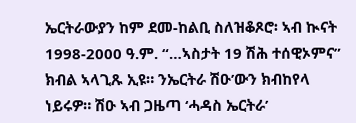ኤርትራውያን ከም ደመ-ከልቢ ስለዝቆጾሮ፡ ኣብ ኲናት 1998-2000 ዓ.ም. “…ኣስታት 19 ሽሕ ተሰዊኦምና” ክብል ኣላጊጹ ኢዩ። ንኤርትራ ሽዑ’ውን ክብከየላ ነይሩዎ። ሽዑ ኣብ ጋዜጣ ‘ሓዳስ ኤርትራ’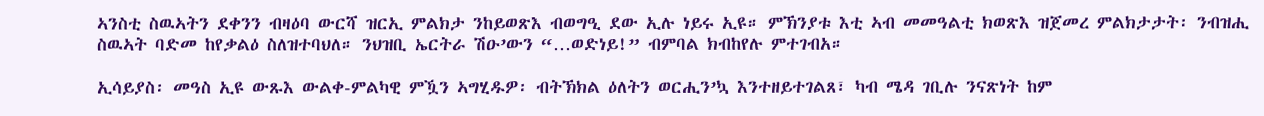ኣንስቲ ስዉኣትን ደቀንን ብዛዕባ ውርሻ ዝርኢ ምልክታ ንከይወጽእ ብወግዒ ደው ኢሉ ነይሩ ኢዩ። ምኽንያቱ እቲ ኣብ መመዓልቲ ክወጽእ ዝጀመረ ምልክታታት፡ ንብዝሒ ስዉኣት ባድመ ከየቃልዕ ስለዝተባህለ። ንህዝቢ ኤርትራ ሽዑ’ውን “…ወድነይ!” ብምባል ክብከየሉ ምተገብአ።

ኢሳይያስ፡ መዓስ ኢዩ ውጹእ ውልቀ-ምልካዊ ምዃን ኣግሂዱዎ፡ ብትኽክል ዕለትን ወርሒን’ኳ እንተዘይተገልጸ፣ ካብ ሜዳ ገቢሉ ንናጽነት ከም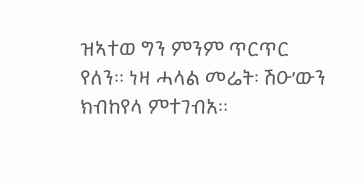ዝኣተወ ግን ምንም ጥርጥር የለን። ነዛ ሓላል መሬት፡ ሽዑ’ውን ክብከየላ ምተገብአ።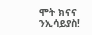ሞት ክናና ንኢሳይያስ!